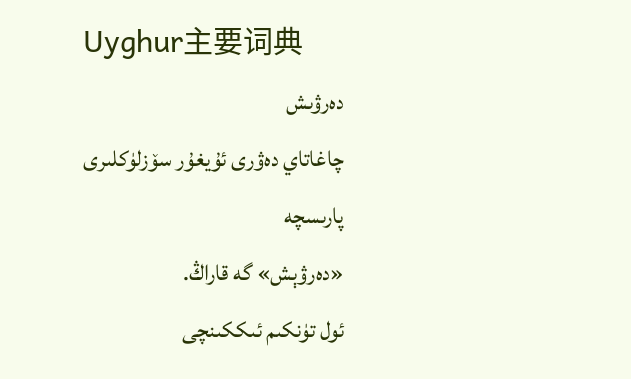Uyghur主要词典
دەرۋىش
چاغاتاي دەۋرى ئۇيغۇر سۆزلۈكلىرى
پارىسچە
«دەرۋېش» گە قاراڭ.
ئول تۈنكىم ئىككىنچى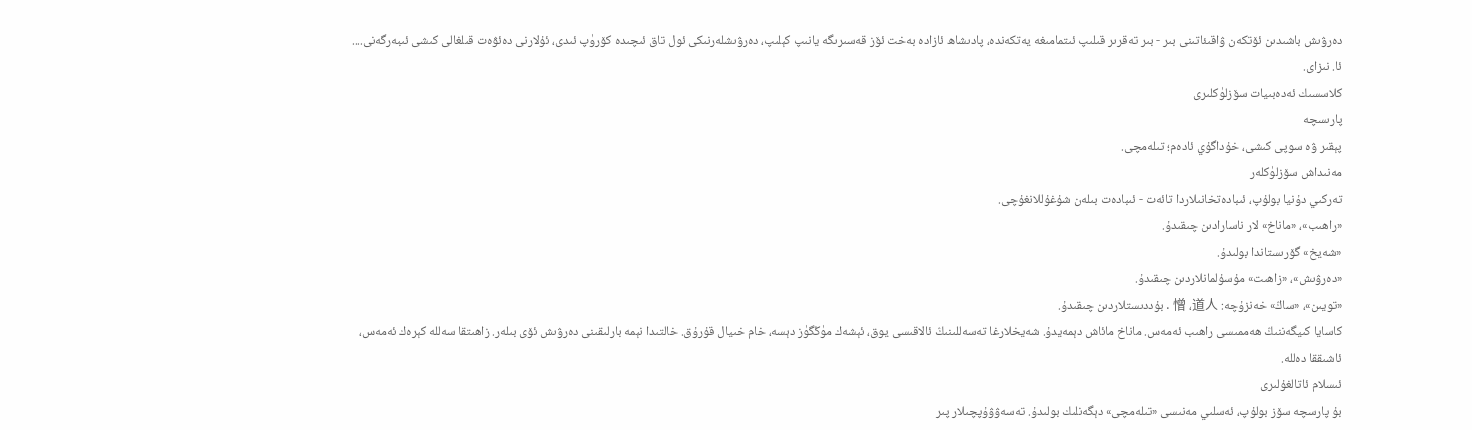دەرۋىش باشىدىن ئۆتكەن ۋاقىئاتىنى بىر - بىر تەقرىر قىلىپ ئىتمامىغە يەتكەندە، پادىشاھ ئازادە بەخت ئۆز قەسىرىگە يانىپ كېلىپ، دەرۋىشلەرنىكى ئول تاق ئىچىدە كۆرۈپ ئىدى، ئۇلارنى دەئۋەت قىلغالى كىشى ئىبەرگەنى....
ئا. نىزاى.
كلاسسىك ئەدەبىيات سۆزلۈكلىرى
پارىسچە
پېقىر ۋە سوپى كىشى، خۇداگۇي ئادەم؛ تىلەمچى.
مەنىداش سۆزلۈكلەر
تەركىي دۇنيا بولۇپ، ئىبادەتخانىلاردا تائەت - ئىبادەت بىلەن شۇغۇللانغۇچى.
«راھىب»، «ماناخ» لار ناسارادىن چىقىدۇ.
«شەيخ» گۆرىستاندا بولىدۇ.
«دەرۋىش»، «زاھىت» مۇسۇلمانلاردىن چىقىدۇ.
«تويىن»، «ساڭ» خەنزۇچە: 憎 ،道人 . بۇددىستلاردىن چىقىدۇ.
كاسايا كىيگەننىڭ ھەممىسى راھىب ئەمەس. ماناخ مائاش دېمەيدۇ. شەيخلارغا تەسەللىنىڭ ئالاقىسى يوق، ئېشەك مۈڭگۈز دېسە، خام خىيال قۇرۇق. خالتىدا نېمە بارلىقىنى دەرۋىش ئۆى بىلەر. زاھىتقا سەللە كېرەك ئەمەس، ئاشىققا دەللە.
ئىسلام ئاتالغۇلىرى
بۇ پارسچە سۆز بولۇپ، ئەسلىي مەنىسى «تىلەمچى» دېگەنلىك بولىدۇ. تەسەۋۋۇپچىلار پىر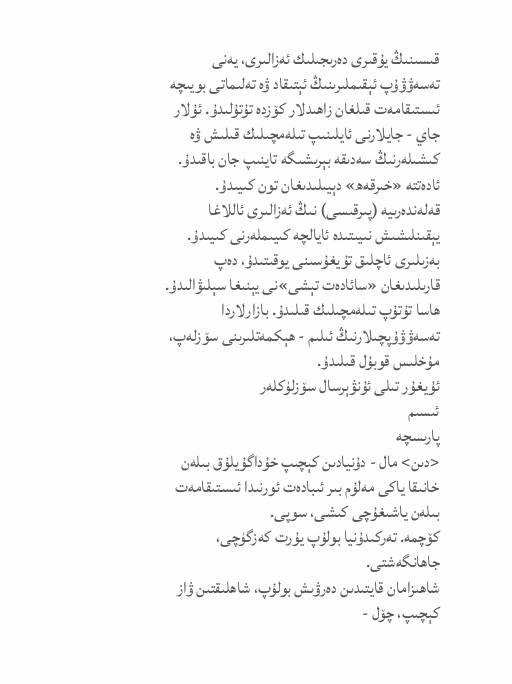قىسىنىڭ يۇقىرى دەرىجىلىك ئەزالىرى، يەنى تەسەۋۋۇپ ئېقىملىرىنىڭ ئېتىقاد ۋە تەلىماتى بويىچە ئىستىقامەت قىلغان زاھىدلار كۆزدە تۇتۇلىدۇ. ئۇلار جاي - جايلارنى ئايلىنىپ تىلەمچىلىك قىلىش ۋە كىشىلەرنىڭ سەدىقە بېرىشىگە تاينىپ جان باقىدۇ. ئادەتتە «خىرقەھ» دېيىلىدىغان تون كىيىدۇ. قەلەندەرىيە (پىرقىسى) نىڭ ئەزالىرى ئاللاغا يېقىنلىشىش نىيىتىدە ئايالچە كىيىملەرنى كىيىدۇ. بەزىلىرى ئاچلىق تۇيغۇسىنى يوقىتىدۇ، دەپ قارىلىدىغان «سائادەت تېشى»نى يېنىغا سېلىۋالىدۇ. ھاسا تۇتۇپ تىلەمچىلىك قىلىدۇ. بازارلاردا تەسەۋۋۇپچىلارنىڭ ئىلىم - ھېكمەتلىرىنى سۆزلەپ، مۇخلىس قوبۇل قىلىدۇ.
ئۇيغۇر تىلى ئۇنۋېرسال سۆزلۈكلەر
ئىسىم
پارىسچە
<دىن> مال - دۇنيادىن كېچىپ خۇداگۇيلۇق بىلەن خانىقا ياكى مەلۇم بىر ئىبادەت ئورنىدا ئىستىقامەت بىلەن ياشىغۇچى كىشى، سوپى.
كۆچمە. تەركىدۇنيا بولۇپ يۇرت كەزگۈچى، جاھانگەشتى.
شاھىزامان قايتىدىن دەرۋىش بولۇپ، شاھلىقتىن ۋاز كېچىپ، چۆل -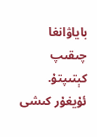باياۋانغا چىقىپ كېتىپتۇ.
ئۇيغۇر كىشى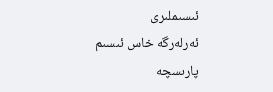ئىسىملىرى
ئەرلەرگە خاس ئىسىم
پارىسچە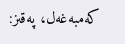كەمبەغەل، پەقىز: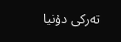تەركى دۇنيا